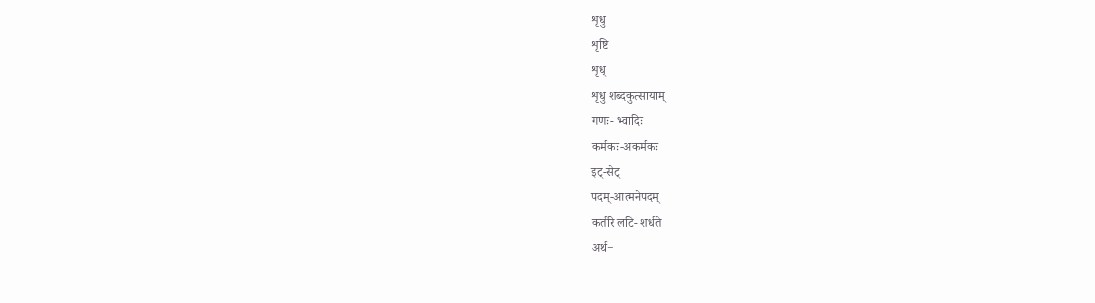शृधु
शृष्टि
शृध्
शृधु शब्दकुत्सायाम्
गणः- भ्वादिः
कर्मकः-अकर्मकः
इट्-सेट्
पदम्-आत्मनेपदम्
कर्तरि लटि- शर्धते
अर्थ−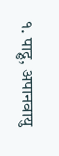१. पाद्नु, अपानवायु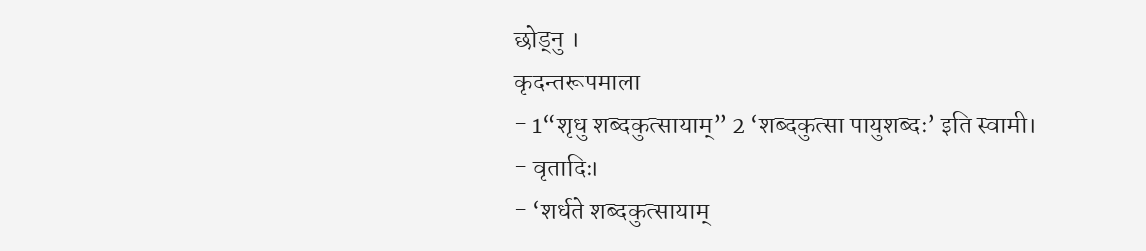छोड्नु ।
कृदन्तरूपमाला
- 1“शृधु शब्दकुत्सायाम्” 2 ‘शब्दकुत्सा पायुशब्दः’ इति स्वामी।
- वृतादिः।
- ‘शर्धते शब्दकुत्सायाम्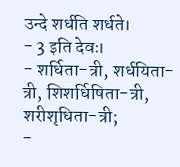उन्दे शर्धति शर्धते।
- 3 इति देवः।
- शर्धिता-त्री, शर्धयिता-त्री, शिशर्धिषिता-त्री, शरीशृधिता-त्री;
-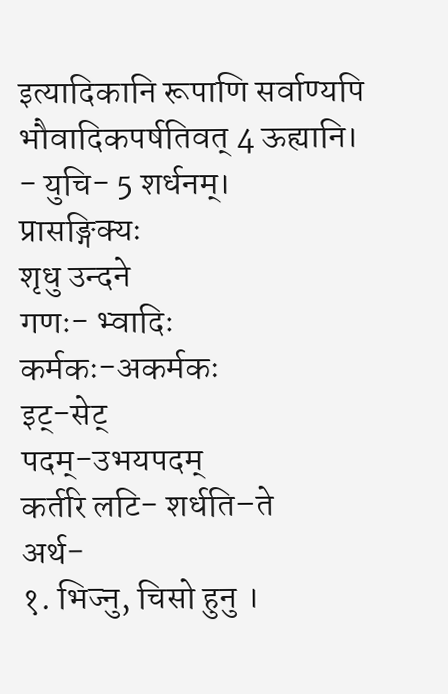इत्यादिकानि रूपाणि सर्वाण्यपि भौवादिकपर्षतिवत् 4 ऊह्यानि।
- युचि- 5 शर्धनम्।
प्रासङ्गिक्यः
शृधु उन्दने
गणः- भ्वादिः
कर्मकः-अकर्मकः
इट्-सेट्
पदम्-उभयपदम्
कर्तरि लटि- शर्धति–ते
अर्थ−
१. भिज्नु, चिसो हुनु ।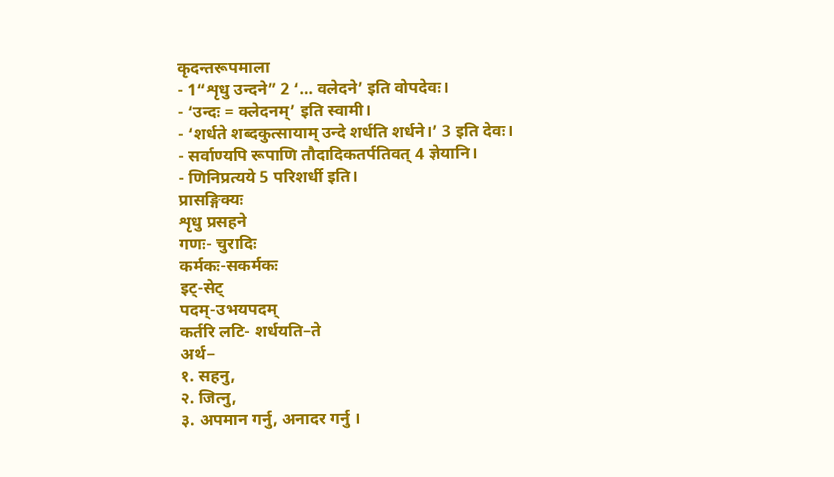कृदन्तरूपमाला
- 1“शृधु उन्दने” 2 ‘… वलेदने’ इति वोपदेवः।
- ‘उन्दः = क्लेदनम्’ इति स्वामी।
- ‘शर्धते शब्दकुत्सायाम् उन्दे शर्धति शर्धने।’ 3 इति देवः।
- सर्वाण्यपि रूपाणि तौदादिकतर्पतिवत् 4 ज्ञेयानि।
- णिनिप्रत्यये 5 परिशर्धी इति।
प्रासङ्गिक्यः
शृधु प्रसहने
गणः- चुरादिः
कर्मकः-सकर्मकः
इट्-सेट्
पदम्-उभयपदम्
कर्तरि लटि- शर्धयति–ते
अर्थ−
१. सहनु,
२. जित्नु,
३. अपमान गर्नु, अनादर गर्नु ।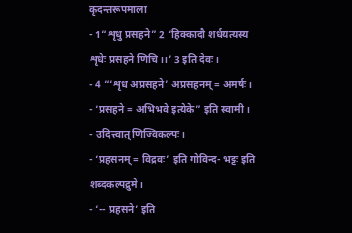कृदन्तरूपमाला
- 1“शृधु प्रसहने” 2 ‘हिक्कादौ शर्धयत्यस्य शृधेः प्रसहने णिचि।।’ 3 इति देवः।
- 4 “‘शृध अप्रसहने’ अप्रसहनम् = अमर्षः।
- ‘प्रसहने = अभिभवे इत्येके” इति स्वामी।
- उदित्त्वात् णिज्विकल्पः।
- ‘प्रहसनम् = विद्रवः’ इति गोविन्द- भट्टः इति शब्दकल्पद्रुमे।
- ‘-- प्रहसने’ इति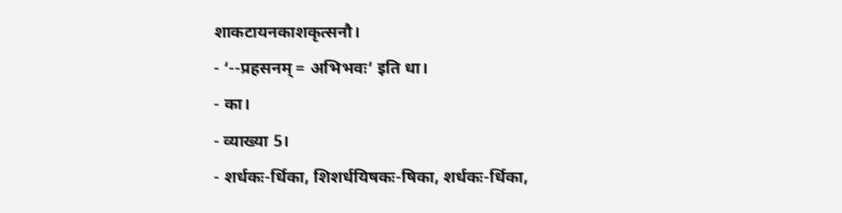शाकटायनकाशकृत्सनौ।
- ‘--प्रहसनम् = अभिभवः’ इति धा।
- का।
- व्याख्या 5।
- शर्धकः-र्धिका, शिशर्धयिषकः-षिका, शर्धकः-र्धिका,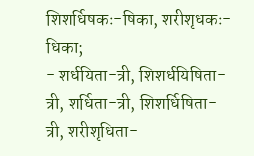शिशर्धिषकः-षिका, शरीशृधकः-धिका;
- शर्धयिता-त्री, शिशर्धयिषिता-त्री, शर्धिता-त्री, शिशर्धिषिता-त्री, शरीशृधिता-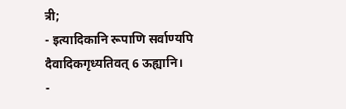त्री;
- इत्यादिकानि रूपाणि सर्वाण्यपि दैवादिकगृध्यतिवत् 6 ऊह्यानि।
-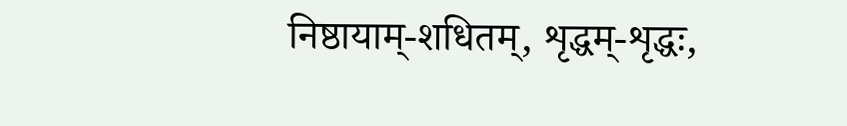निष्ठायाम्-शधितम्, शृद्धम्-शृद्धः,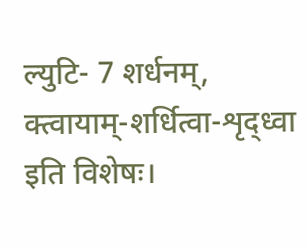ल्युटि- 7 शर्धनम्, क्त्वायाम्-शर्धित्वा-शृद्ध्वा इति विशेषः।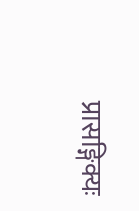प्रासङ्गिक्यः